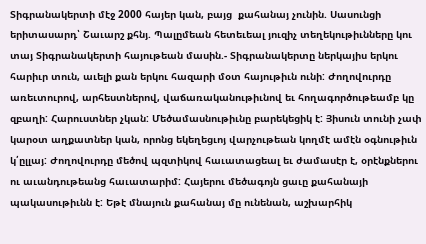Տիգրանակերտի մէջ 2000 հայեր կան, բայց  քահանայ չունին. Սասունցի երիտասարդ՝ Շաւարշ քհնյ. Պալըմեան հետեւեալ յուզիչ տեղեկութիւնները կու տայ Տիգրանակերտի հայութեան մասին.- Տիգրանակերտը ներկայիս երկու հարիւր տուն, աւելի քան երկու հազարի մօտ հայութիւն ունի: Ժողովուրդը առեւտուրով, արհեստներով, վաճառականութիւնով եւ հողագործութեամբ կը զբաղի: Հարուստներ չկան: Մեծամասնութիւնը բարեկեցիկ է: Յիսուն տունի չափ կարօտ աղքատներ կան, որոնց եկեղեցւոյ վարչութեան կողմէ ամէն օգնութիւն կ՛ըլլայ: Ժողովուրդը մեծով պզտիկով հաւատացեալ եւ ժամասէր է, օրէնքներու ու աւանդութեանց հաւատարիմ: Հայերու մեծագոյն ցաւը քահանայի պակասութիւնն է: Եթէ մնայուն քահանայ մը ունենան, աշխարհիկ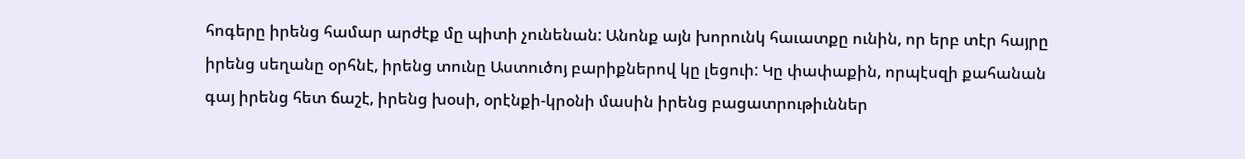հոգերը իրենց համար արժէք մը պիտի չունենան: Անոնք այն խորունկ հաւատքը ունին, որ երբ տէր հայրը իրենց սեղանը օրհնէ, իրենց տունը Աստուծոյ բարիքներով կը լեցուի: Կը փափաքին, որպէսզի քահանան գայ իրենց հետ ճաշէ, իրենց խօսի, օրէնքի-կրօնի մասին իրենց բացատրութիւններ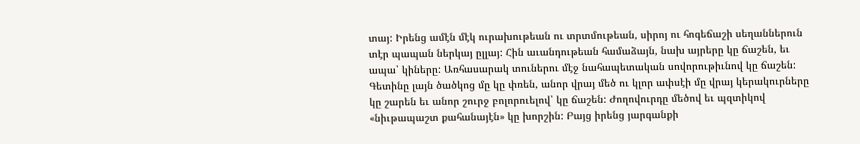տայ: Իրենց ամէն մէկ ուրախութեան ու տրտմութեան, սիրոյ ու հոգեճաշի սեղաններուն տէր պապան ներկայ ըլլայ: Հին աւանդութեան համաձայն, նախ այրերը կը ճաշեն, եւ ապա՝ կիները: Առհասարակ տուներու մէջ նահապետական սովորութիւնով կը ճաշեն: Գետինը լայն ծածկոց մը կը փռեն, անոր վրայ մեծ ու կլոր ափսէի մը վրայ կերակուրները կը շարեն եւ անոր շուրջ բոլորուելով՝ կը ճաշեն: Ժողովուրդը մեծով եւ պզտիկով «նիւթապաշտ քահանայէն» կը խորշին: Բայց իրենց յարգանքի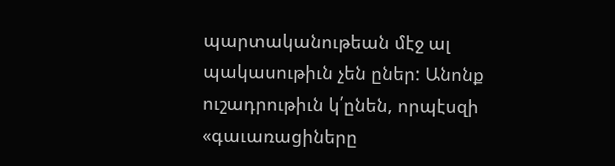պարտականութեան մէջ ալ պակասութիւն չեն ըներ: Անոնք ուշադրութիւն կ՛ընեն, որպէսզի «գաւառացիները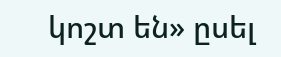կոշտ են» ըսել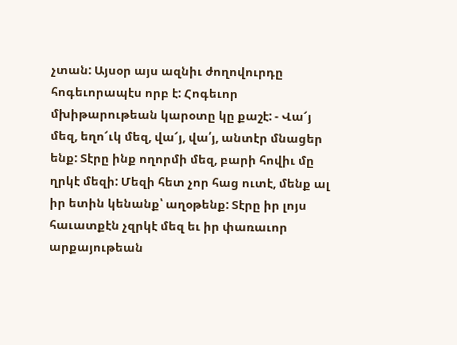չտան: Այսօր այս ազնիւ ժողովուրդը հոգեւորապէս որբ է: Հոգեւոր մխիթարութեան կարօտը կը քաշէ: - Վա՜յ մեզ, եղո՜ւկ մեզ, վա՜յ, վա՛յ, անտէր մնացեր ենք: Տէրը ինք ողորմի մեզ, բարի հովիւ մը ղրկէ մեզի: Մեզի հետ չոր հաց ուտէ, մենք ալ իր ետին կենանք՝ աղօթենք: Տէրը իր լոյս հաւատքէն չզրկէ մեզ եւ իր փառաւոր արքայութեան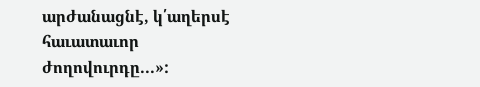արժանացնէ, կ՛աղերսէ հաւատաւոր ժողովուրդը...»: